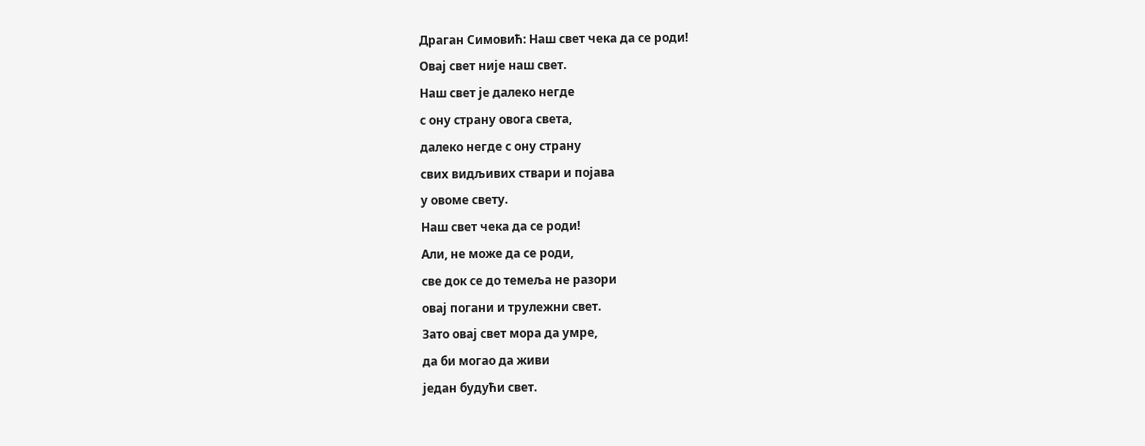Драган Симовић: Наш свет чека да се роди!
Овај свет није наш свет.
Наш свет је далеко негде
с ону страну овога света,
далеко негде с ону страну
свих видљивих ствари и појава
у овоме свету.
Наш свет чека да се роди!
Али, не може да се роди,
све док се до темеља не разори
овај погани и трулежни свет.
Зато овај свет мора да умре,
да би могао да живи
један будући свет.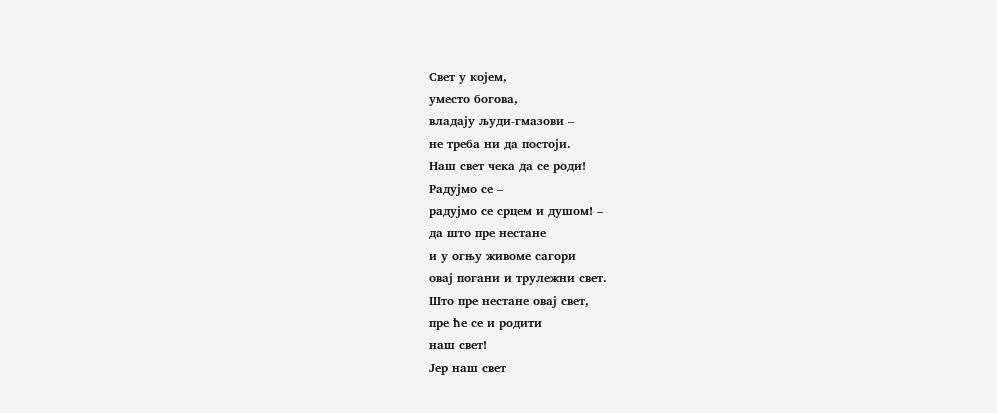Свет у којем,
уместо богова,
владају људи-гмазови –
не треба ни да постоји.
Наш свет чека да се роди!
Радујмо се –
радујмо се срцем и душом! –
да што пре нестане
и у огњу живоме сагори
овај погани и трулежни свет.
Што пре нестане овај свет,
пре ће се и родити
наш свет!
Јер наш свет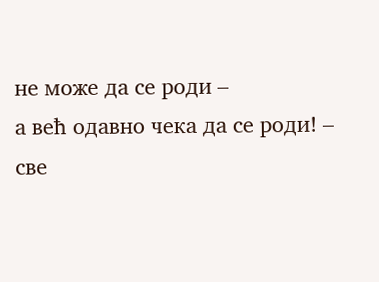не може да се роди –
а већ одавно чека да се роди! –
све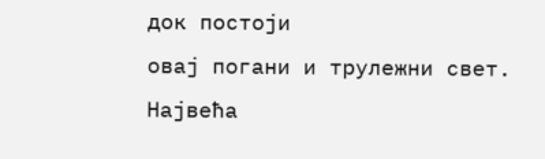док постоји
овај погани и трулежни свет.
Највећа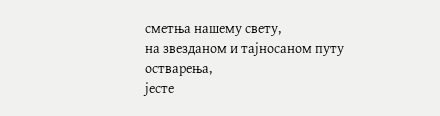сметња нашему свету,
на звезданом и тајносаном путу остварења,
јесте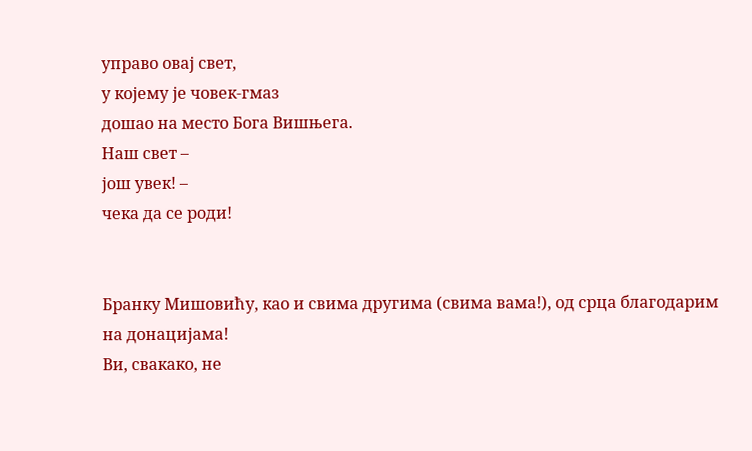управо овај свет,
у којему је човек-гмаз
дошао на место Бога Вишњега.
Наш свет –
још увек! –
чека да се роди!


Бранку Мишовићу, као и свима другима (свима вама!), од срца благодарим на донацијама!
Ви, свакако, не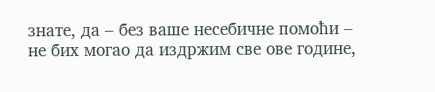знате, да – без ваше несебичне помоћи – не бих могао да издржим све ове године,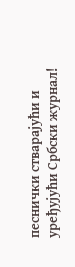песнички стварајући и уређујући Србски журнал!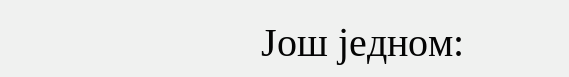Још једном: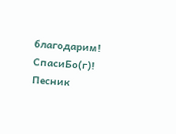благодарим!
СпасиБо(г)!
Песник